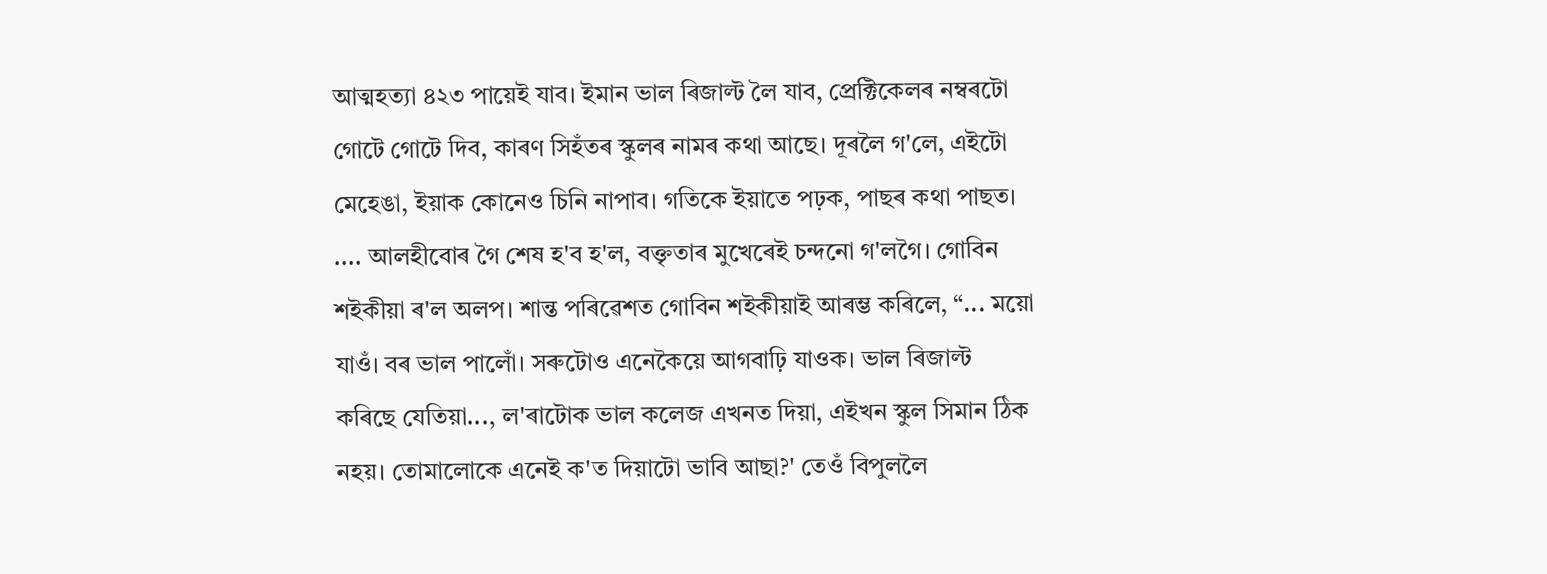আত্মহত্যা ৪২৩ পায়েই যাব। ইমান ভাল ৰিজাল্ট লৈ যাব, প্ৰেক্টিকেলৰ নম্বৰটো গোটে গোটে দিব, কাৰণ সিহঁতৰ স্কুলৰ নামৰ কথা আছে। দূৰলৈ গ'লে, এইটো মেহেঙা, ইয়াক কোনেও চিনি নাপাব। গতিকে ইয়াতে পঢ়ক, পাছৰ কথা পাছত। .... আলহীবোৰ গৈ শেষ হ'ব হ'ল, বক্তৃতাৰ মুখেৰেই চন্দনো গ'লগৈ। গোবিন শইকীয়া ৰ'ল অলপ। শান্ত পৰিৱেশত গোবিন শইকীয়াই আৰম্ভ কৰিলে, “... ময়ো যাওঁ। বৰ ভাল পালোঁ। সৰুটোও এনেকৈয়ে আগবাঢ়ি যাওক। ভাল ৰিজাল্ট কৰিছে যেতিয়া..., ল'ৰাটোক ভাল কলেজ এখনত দিয়া, এইখন স্কুল সিমান ঠিক নহয়। তোমালোকে এনেই ক'ত দিয়াটো ভাবি আছা?' তেওঁ বিপুললৈ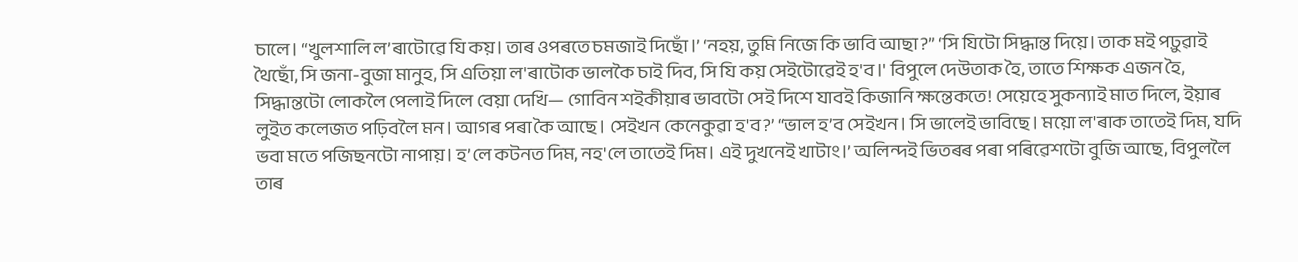চালে। “খুলশালি ল’ৰাটোৱে যি কয়। তাৰ ওপৰতে চমজাই দিছোঁ।’ ‘নহয়, তুমি নিজে কি ভাবি আছা?” ‘সি যিটো সিদ্ধান্ত দিয়ে। তাক মই পঢ়ুৱাই থৈছোঁ, সি জনা-বুজা মানুহ, সি এতিয়া ল'ৰাটোক ভালকৈ চাই দিব, সি যি কয় সেইটোৱেই হ'ব।' বিপুলে দেউতাক হৈ, তাতে শিক্ষক এজন হৈ, সিদ্ধান্তটো লোকলৈ পেলাই দিলে বেয়া দেখি— গোবিন শইকীয়াৰ ভাবটো সেই দিশে যাবই কিজানি ক্ষন্তেকতে! সেয়েহে সুকন্যাই মাত দিলে, ইয়াৰ লুইত কলেজত পঢ়িবলৈ মন। আগৰ পৰা কৈ আছে। সেইখন কেনেকুৱা হ'ব?’ “ভাল হ’ব সেইখন। সি ভালেই ভাবিছে। ময়ো ল'ৰাক তাতেই দিম, যদি ভবা মতে পজিছনটো নাপায়। হ’লে কটনত দিম, নহ'লে তাতেই দিম। এই দুখনেই খাটাং।’ অলিন্দই ভিতৰৰ পৰা পৰিৱেশটো বুজি আছে, বিপুললৈ তাৰ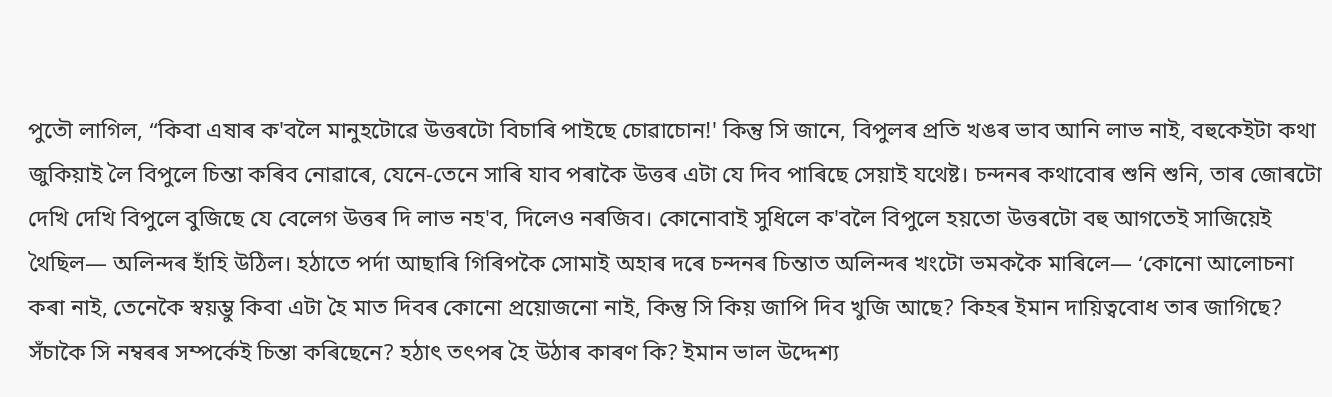পুতৌ লাগিল, “কিবা এষাৰ ক'বলৈ মানুহটোৱে উত্তৰটো বিচাৰি পাইছে চোৱাচোন!' কিন্তু সি জানে, বিপুলৰ প্ৰতি খঙৰ ভাব আনি লাভ নাই, বহুকেইটা কথা জুকিয়াই লৈ বিপুলে চিন্তা কৰিব নোৱাৰে, যেনে-তেনে সাৰি যাব পৰাকৈ উত্তৰ এটা যে দিব পাৰিছে সেয়াই যথেষ্ট। চন্দনৰ কথাবোৰ শুনি শুনি, তাৰ জোৰটো দেখি দেখি বিপুলে বুজিছে যে বেলেগ উত্তৰ দি লাভ নহ'ব, দিলেও নৰজিব। কোনোবাই সুধিলে ক'বলৈ বিপুলে হয়তো উত্তৰটো বহু আগতেই সাজিয়েই থৈছিল— অলিন্দৰ হাঁহি উঠিল। হঠাতে পৰ্দা আছাৰি গিৰিপকৈ সোমাই অহাৰ দৰে চন্দনৰ চিন্তাত অলিন্দৰ খংটো ভমককৈ মাৰিলে— ‘কোনো আলোচনা কৰা নাই, তেনেকৈ স্বয়ম্ভু কিবা এটা হৈ মাত দিবৰ কোনো প্ৰয়োজনো নাই, কিন্তু সি কিয় জাপি দিব খুজি আছে? কিহৰ ইমান দায়িত্ববোধ তাৰ জাগিছে? সঁচাকৈ সি নম্বৰৰ সম্পৰ্কেই চিন্তা কৰিছেনে? হঠাৎ তৎপৰ হৈ উঠাৰ কাৰণ কি? ইমান ভাল উদ্দেশ্য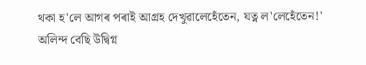থকা হ'লে আগৰ পৰাই আগ্ৰহ দেখুৱালেহেঁতেন, যত্ন ল'লেহেঁতেন!' অলিন্দ বেছি উদ্বিগ্ন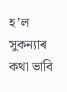হ’ল সুকন্যাৰ কথা ভাবি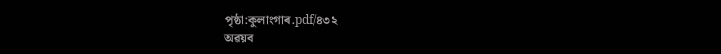পৃষ্ঠা:কুলাংগাৰ.pdf/৪৩২
অৱয়ব